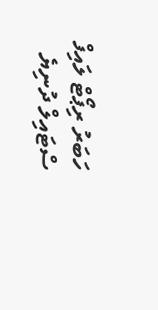ހަބަރު ރިޕޯޓް ލައިފް ސްޓައިލް ދުނިޔެ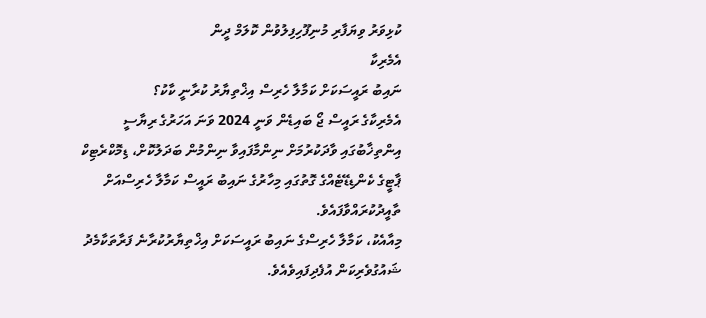ކުޅިވަރު ވިޔަފާރި މުނިފޫހިފިލުވުން ކޮލަމް ދީން
އެމެރިކާ
ނައިބު ރައީސަކަށް ކަމާލާ ހެރިސް އިޚްތިޔާރު ކުރާނީ ކާކު؟
އެމެރިކާގެ ރައީސް ޖޯ ބައިޑެން ވަނީ 2024 ވަނަ އަހަރުގެ ރިޔާސީ އިންތިޚާބުގައި ވާދަކުރުމަށް ނިންމާފައިވާ ނިންމުން ބަދަލުކޮށް، ޑިމޮކްރެޓިކް ޕާޓީގެ ކެންޑިޑޭޓެއްގެ ގޮތުގައި މިހާރުގެ ނައިބު ރައީސް ކަމާލާ ހެރިސްއަށް ތާއީދުކުރައްވާފައެވެ.
މިއާއެކު، ކަމާލާ ހެރިސްގެ ނައިބު ރައީސަކަށް އިޚްތިޔާރުކުރާނެ ފަރާތަކާމެދު ޝައުގުވެރިކަން އުފެދިފައިވެއެވެ.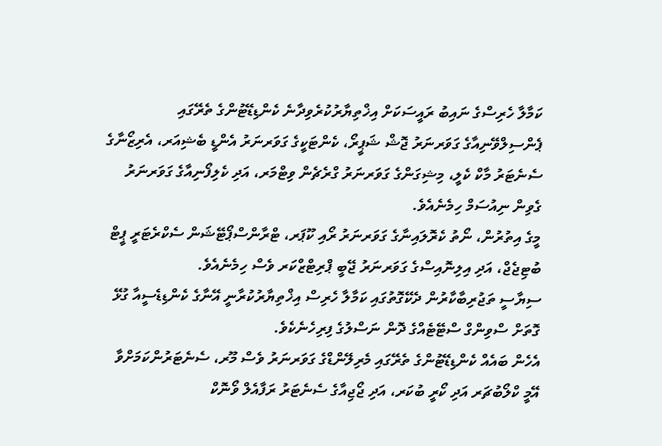ކަމާލާ ހެރިސްގެ ނައިބު ރައީސަކަށް އިޚްތިޔާރުކުރެވިދާނެ ކެންޑިޑޭޓުންގެ ތެރޭގައި ޕެންސިލްވޭނިއާގެ ގަވަރނަރު ޖޮޝް ޝަޕީރޯ، ކެންޓަކީގެ ގަވަރނަރު އެންޑީ ބެޝިއަރ، އެރިޒޯނާގެ ސެނެޓަރު މާކް ކެލީ، މިޝިގަންގެ ގަވަރނަރު ގްރެޗެން ވިޓްމަރ، އަދި ކެލިފޯނިއާގެ ގަވަރނަރު ގެވިން ނިއުސަމް ހިމެނެއެވެ.
މީގެ އިތުރުން، ނޯތު ކެރޮލައިނާގެ ގަވަރނަރު ރޯއި ކޫޕަރ، ޓްރާންސްޕޯޓޭޝަން ސެކްރެޓަރީ ޕީޓް ބުޓިޖެޖް، އަދި އިލިނޮއިސްގެ ގަވަރނަރު ޖޭބީ ޕްރިޓްޒްކަރ ވެސް ހިމެނެއެވެ.
ސިޔާސީ ތަޖުރިބާކާރުން ދެކޭގޮތުގައި ކަމާލާ ހެރިސް އިޚްތިޔާރުކުރާނީ އޭނާގެ ކެންޑިޑެސީއާ ގުޅޭ ގޮތަށް ސްވިންގް ސްޓޭޓެއްގެ ދޮން ނަސްލުގެ ފިރިހެނެކެވެ.
އެހެން ބައެއް ކެންޑިޑޭޓުންގެ ތެރޭގައި މެރިލޭންޑްގެ ގަވަރނަރު ވެސް މޫރ، ސެނެޓަރުންކަމަށްވާ އޭމީ ކްލޯބުޗަރ އަދި ކޯރީ ބުކަރ، އަދި ޖޯޖިއާގެ ސެނެޓަރު ރަފާއެލް ވޯނޮކް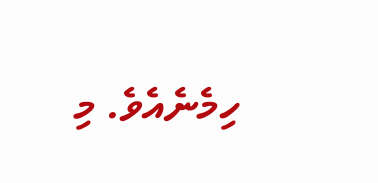ހިމެނެއެވެ. މި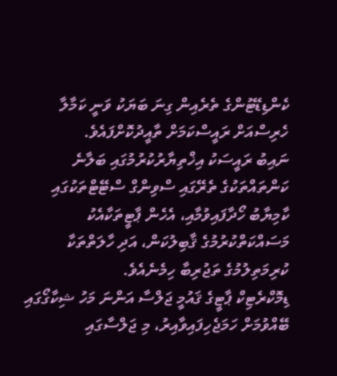ކެންޑިޑޭޓުންގެ ތެރެއިން ގިނަ ބަޔަކު ވަނީ ކަމާލާ ހެރިސްއަށް ރައީސްކަމަށް ތާއީދުކޮށްފައެވެ.
ނައިބު ރައީސަކު އިޚްތިޔާރުކުރުމުގައި ބަލާނެ ކަންތައްތަކުގެ ތެރޭގައި ސްވިންގް ސްޓޭޓްތަކުގައި ކާމިޔާބު ހޯދާފައިވުމާއި، އެހެން ޕާޓީތަކާއެކު މަސައްކަތްކުރުމުގެ ޤާބިލުކަން، އަދި ހާލަތްތަކާ ކުރިމަތިލުމުގެ ތަޖުރިބާ ހިމެނެއެވެ.
ޑިމޮކްރެޓިކް ޕާޓީގެ ޤައުމީ ޖަލްސާ އަންނަ މަހު ޝިކާގޯގައި ބޭއްވުމަށް ހަމަޖެހިފައިވާއިރު، މި ޖަލްސާގައި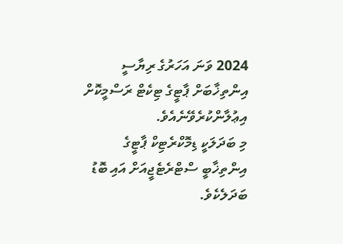2024 ވަނަ އަހަރުގެ ރިޔާސީ އިންތިޚާބަށް ޕާޓީގެ ޓިކެޓް ރަސްމީކޮށް އިޢުލާންކުރެވޭނެއެވެ.
މި ބަދަލަކީ ޑިމޮކްރެޓިކް ޕާޓީގެ އިންތިޚާބީ ސްޓްރެޓެޖީއަށް އައި ބޮޑު ބަދަލެކެވެ.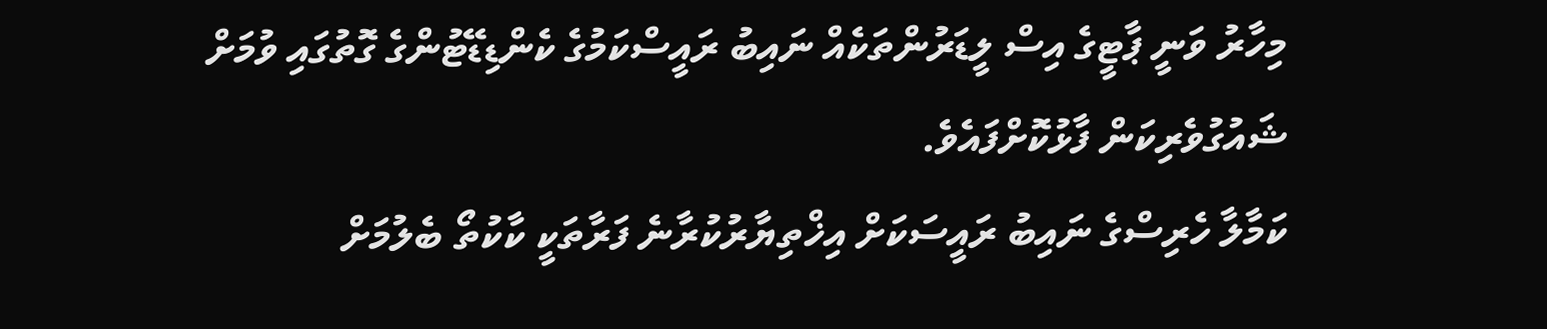މިހާރު ވަނީ ޕާޓީގެ އިސް ލީޑަރުންތަކެއް ނައިބު ރައީސްކަމުގެ ކެންޑިޑޭޓުންގެ ގޮތުގައި ވުމަށް ޝައުގުވެރިކަން ފާޅުކޮށްފައެވެ.
ކަމާލާ ހެރިސްގެ ނައިބު ރައީސަކަށް އިޚްތިޔާރުކުރާނެ ފަރާތަކީ ކާކުތޯ ބެލުމަށް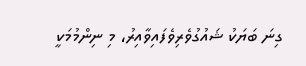ގިނަ ބަޔަކު ޝައުގުވެރިވެފައިވާއިރު، މި ނިންމުމަކީ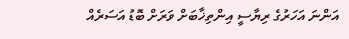އަންނަ އަހަރުގެ ރިޔާސީ އިންތިޚާބަށް ވަރަށް ބޮޑު އަސަރެއް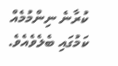ކުރާނެ ނިންމުމެއް ކަމުގައި ބެލެވެއެވެ.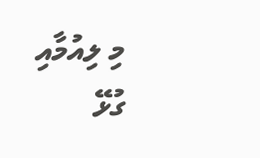މި ލިއުމާއި ގުޅޭ